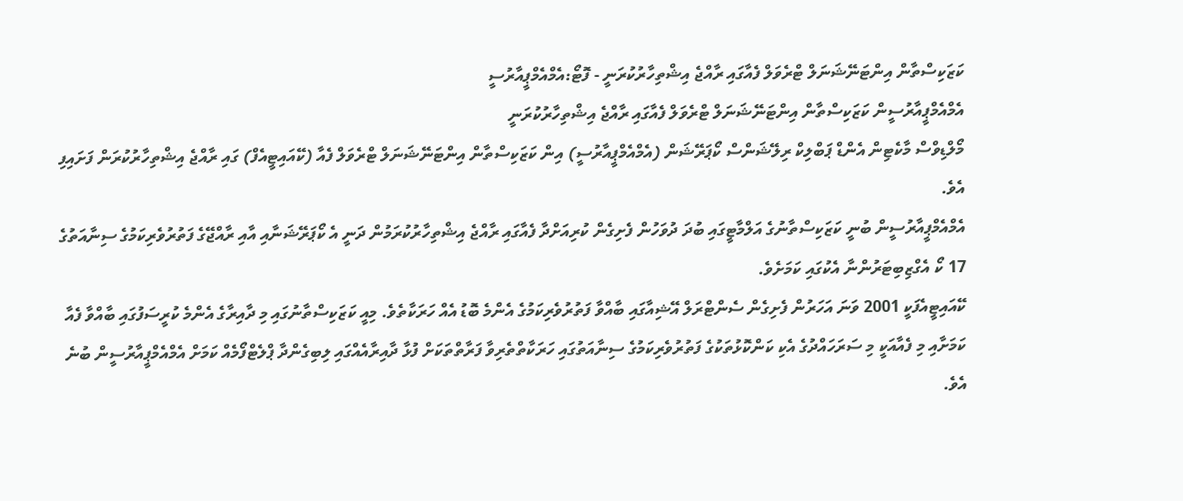ކަޒަކިސްތާން އިންޓަނޭޝަނަލް ޓްރެވަލް ފެއާގައި ރާއްޖެ އިޝްތިހާރުކުރަނީ - ފޮޓޯ:އެމްއެމްޕީއާރުސީ
އެމްއެމްޕީއާރުސީން ކަޒަކިސްތާން އިންޓަނޭޝަނަލް ޓްރެވަލް ފެއާގައި ރާއްޖެ އިޝްތިހާރުކުރަނީ
މޯލްޑިވްސް މާކެޓިން އެންޑް ޕަބްލިކް ރިލޭޝަންސް ކޯޕަރޭޝަން (އެމްއެމްޕީއާރުސީ) އިން ކަޒަކިސްތާން އިންޓަނޭޝަނަލް ޓްރެވަލް ފެއާ (ކޭއައިޓީއެފް) ގައި ރާއްޖެ އިޝްތިހާރުކުރަން ފަށައިފި އެވެ.
އެމްއެމްޕީއާރުސީން ބުނީ ކަޒަކިސްތާނުގެ އަލްމާޓީގައި ބުދަ ދުވަހުން ފެށިގެން ކުރިއަށްދާ ފެއާގައި ރާއްޖެ އިޝްތިހާރުކުރަމުން ދަނީ އެ ކޯޕަރޭޝަނާއި އާއި ރާއްޖޭގެ ފަތުރުވެރިކަމުގެ ސިނާއަތުގެ 17 ކޯ އެގްޒިބިޓަރުންނާ އެކުގައި ކަމަށެވެ.
ކޭއައިޓީއެފަކީ 2001 ވަނަ އަހަރުން ފެށިގެން ސެންޓްރަލް އޭޝިއާގައި ބާއްވާ ފަތުރުވެރިކަމުގެ އެންމެ ބޮޑު އެއް ހަރަކާތެވެ. މިއީ ކަޒަކިސްތާނުގައި މި ދާއިރާގެ އެންމެ ކުރީސަފުގައި ބާއްވާ ފެއާ ކަމަށާއި މި ފެއާއަކީ މި ސަރަހައްދުގެ އެކި ކަންކޮޅުތަކުގެ ފަތުރުވެރިކަމުގެ ސިނާއަތުގައި ހަރަކާތްތެރިވާ ފަރާތްތަކަށް ފުޅާ ދާއިރާއެއްގައި ލިބިގެންދާ ޕްލެޓްފޯމެއް ކަމަށް އެމްއެމްޕީއާރުސީން ބުނެ އެވެ.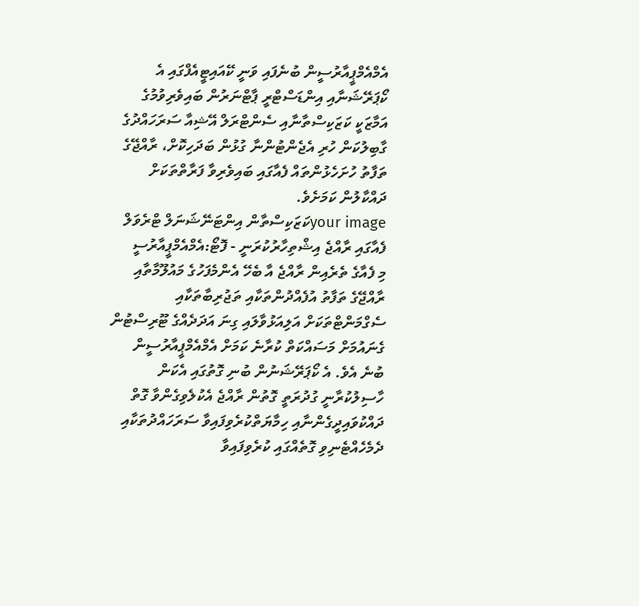އެމްއެމްޕީއާރުސީން ބުނެފައި ވަނީ ކޭއައިޓީއެފްގައި އެ ކޯޕަރޭޝަނާއި އިންޑަސްޓްރީ ޕާޓްނަރުން ބައިވެރިވުމުގެ އަމާޒަކީ ކަޒަކިސްތާނާއި ސެންޓްރަލް އޭޝިއާ ސަރަހައްދުގެ ގާބިލުކަން ހުރި އެޖެންޓުންނާ ގުޅުން ބަދަހިކޮށް، ރާއްޖޭގެ ތަފާތު ހުށަހެޅުންތައް ފެއާގައި ބައިވެރިވާ ފަރާތްތަކަށް ދައްކާލުން ކަމަށެވެ.
your imageކަޒަކިސްތާން އިންޓަނޭޝަނަލް ޓްރެވަލް ފެއާގައި ރާއްޖެ އިޝްތިހާރުކުރަނީ - ފޮޓޯ:އެމްއެމްޕީއާރުސީ
މި ފެއާގެ ތެރެއިން ރާއްޖެ އާ ބެހޭ އެންމެފަހުގެ މައުލޫމާތާއި ރާއްޖޭގެ ތަފާތު އުފެއްދުންތަކާއި ތަޖުރިބާތަކާއި ސެގްމަންޓްތަކަށް އަލިއަޅުވާލައި ގިނަ އަދަދެއްގެ ޓޫރިސްޓުން ގެނައުމަށް މަސައްކަތް ކުރާނެ ކަމަށް އެމްއެމްޕީއާރުސީން ބުނެ އެވެ. އެ ކޯޕަރޭޝަނުން ބުނި ގޮތުގައި އެކަން ހާސިލުކުރާނީ ގުދުރަތީ ގޮތުން ރާއްޖެ އެކުލެވިގެންވާ ގޮތް ދައްކުވައިދީގެންނާއި ހިމާޔަތްކުރެވިފައިވާ ސަރަހައްދުތަކާއި ދެމެހެއްޓެނިވި ގޮތެއްގައި ކުރެވިފައިވާ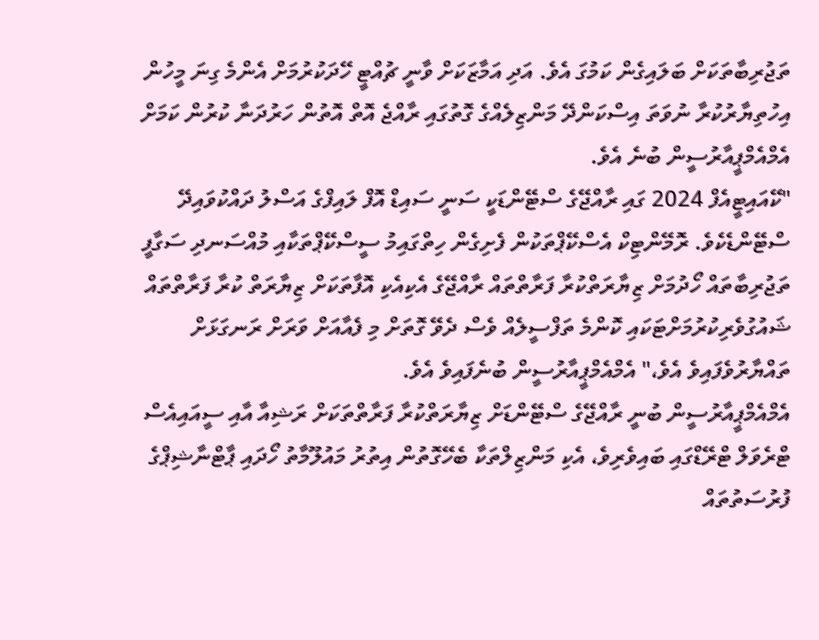ތަޖުރިބާތަކަށް ބަލައިގެން ކަމުގަ އެވެ. އަދި އަމާޒަކަށް ވާނީ ޗުއްޓީ ހޭދަކުރުމަށް އެންމެ ގިނަ މީހުން އިހުތިޔާރުކުރާ ނުވަތަ އިސްކަންދޭ މަންޒިލެއްގެ ގޮތުގައި ރާއްޖެ އޮތް އޮތުން ހަރުދަނާ ކުރުން ކަމަށް އެމްއެމްޕީއާރުސީން ބުނެ އެވެ.
"ކޭއައިޓީއެފް 2024 ގައި ރާއްޖޭގެ ސްޓޭންޑަކީ ސަނީ ސައިޑް އޮފް ލައިފްގެ އަސްލު ދައްކުވައިދޭ ސްޓޭންޑެކެވެ. ރޮމޭންޓިކް އެސްކޭޕްތަކުން ފެށިގެން ހިތްގައިމު ސީސްކޭޕްތަކާއި މުއްސަނދި ސަގާފީ ތަޖުރިބާތައް ހޯދުމަށް ޒިޔާރަތްކުރާ ފަރާތްތައް ރާއްޖޭގެ އެކިއެކި އޮފާތަކަށް ޒިޔާރަތް ކުރާ ފަރާތްތައް ޝައުގުވެރިކުރުމަށްޓަކައި ކޮންމެ ތަފްސީލެއް ވެސް ދެވޭ ގޮތަށް މި ފެއާއަށް ވަރަށް ރަނގަޅަށް ތައްޔާރުވެފައިވެ އެވެ،" އެމްއެމްޕީއާރުސީން ބުނެފައިވެ އެވެ.
އެމްއެމްޕީއާރުސީން ބުނީ ރާއްޖޭގެ ސްޓޭންޑަށް ޒިޔާރަތްކުރާ ފަރާތްތަކަށް ރަޝިއާ އާއި ސީއައިއެސް ޓްރެވަލް ޓްރޭޑްގައި ބައިވެރިވެ، އެކި މަންޒިލްތަކާ ބެހޭގޮތުން އިތުރު މައުލޫމާތު ހޯދައި ޕާޓްނާޝިޕްގެ ފުރުސަތުތައް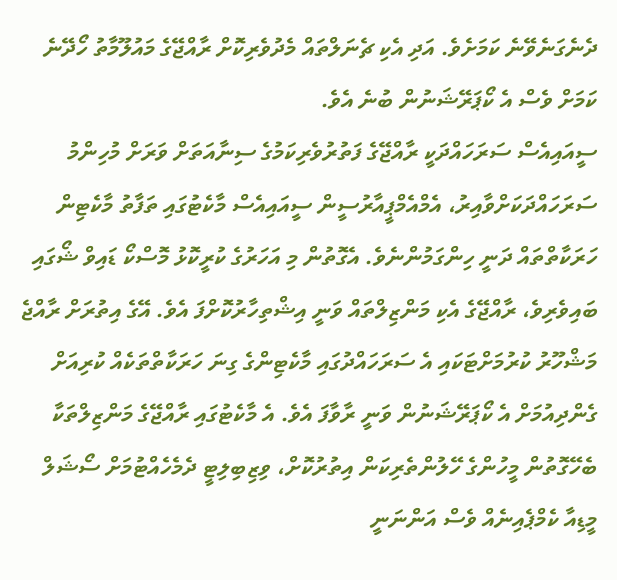ދެނެގަނެވޭނެ ކަމަށެވެ. އަދި އެކި ޗެނަލްތައް މެދުވެރިކޮށް ރާއްޖޭގެ މައުލޫމާތު ހޯދޭނެ ކަމަށް ވެސް އެ ކޯޕަރޭޝަނުން ބުނެ އެވެ.
ސީއައިއެސް ސަރަހައްދަކީ ރާއްޖޭގެ ފަތުރުވެރިކަމުގެ ސިނާއަތަށް ވަރަށް މުހިންމު ސަރަހައްދަކަށްވާއިރު، އެމްއެމްޕީއާރުސީން ސީއައިއެސް މާކެޓުގައި ތަފާތު މާކެޓިން ހަރަކާތްތައް ދަނީ ހިންގަމުންނެވެ. އެގޮތުން މި އަހަރުގެ ކުރީކޮޅު މޮސްކޯ ޑައިވް ޝޯގައި ބައިވެރިވެ، ރާއްޖޭގެ އެކި މަންޒިލްތައް ވަނީ އިޝްތިހާރުކޮށްފަ އެވެ. އޭގެ އިތުރަށް ރާއްޖެ މަޝްހޫރު ކުރުމަށްޓަކައި އެ ސަރަހައްދުގައި މާކެޓިންގެ ގިނަ ހަރަކާތްތަކެއް ކުރިއަށް ގެންދިއުމަށް އެ ކޯޕަރޭޝަނުން ވަނީ ރާވާފަ އެވެ. އެ މާކެޓުގައި ރާއްޖޭގެ މަންޒިލްތަކާ ބެހޭގޮތުން މީހުންގެ ހޭލުންތެރިކަން އިތުރުކޮށް، ވިޒިބިލިޓީ ދެމެހެއްޓުމަށް ސޯޝަލް މީޑިއާ ކެމްޕެއިނެއް ވެސް އަންނަނީ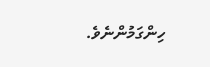ހިންގަމުންނެވެ.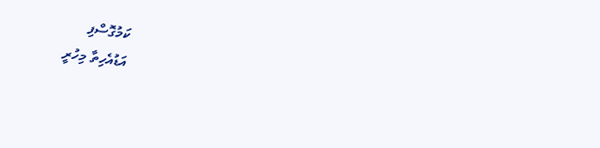ކަމުގޮސްފި
އަޑުއެހިތާ މިހުރީ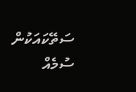ސަތޭކައަކުން ސުމެއް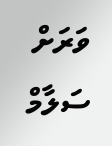ވަރަށް ސަލާމް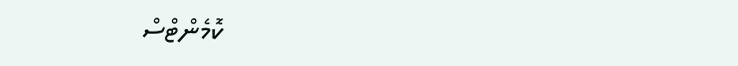ކޮމެންޓްސް